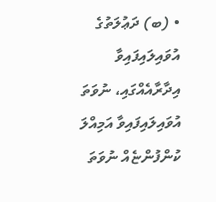• (ބ) ދަޢުލަތުގެ އުވައިލައިފައިވާ އިދާރާއެއްގައި، ނުވަތަ އުވައިލައިފައިވާ އަމިއްލަ ކުންފުންޏެއް ނުވަތަ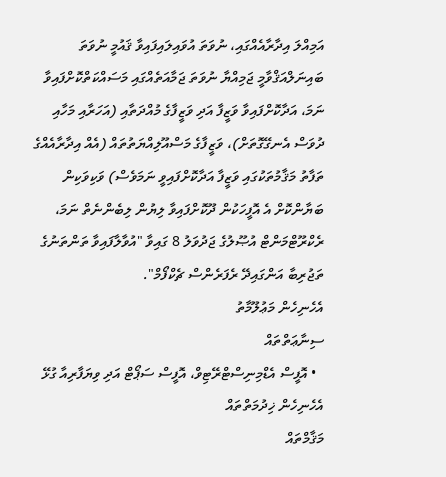އަމިއްލަ އިދާރާއެއްގައި، ނުވަތަ އުވައިލައިފައިވާ ޤައުމީ ނުވަތަ ބައިނަލްއަޤްވާމީ ޖަމިއްޔާ ނުވަތަ ޖަމާއަތެއްގައި މަސައްކަތްކޮށްފައިވާ ނަމަ، އަދާކޮށްފައިވާ ވަޒީފާ އަދި ވަޒީފާގެ މުއްދަތާއި (އަހަރާއި މަހާއި ދުވަސް އެނގޭގޮތަށް)، ވަޒީފާގެ މަސްއޫލިއްޔަތުތައް (އެއް އިދާރާއެއްގެ ތަފާތު މަޤާމުތަކުގައި ވަޒީފާ އަދާކޮށްފައިވީ ނަމަވެސް) ވަކިވަކިން ބަޔާންކޮށް އެ އޮފީހަކުން ދޫކޮށްފައިވާ ލިޔުން ލިބެންނެތް ނަމަ، ރެކްރޫޓްމަންޓް އުޞޫލުގެ ޖަދުވަލު 8 ގައިވާ "އުވާލާފައިވާ ތަންތަނުގެ ތަޖުރިބާ އަންގައިދޭ ރެފަރެންސް ޗެކްފޯމް".
އެހެނިހެން މަޢުލޫމާތު
ސިނާޢަތްތައް
  • އޮފީސް އެޑްމިނިސްޓްރޭޓިވް، އޮފީސް ސަޕޯޓް އަދި ވިޔަފާރިއާ ގުޅޭ އެހެނިހެން ޚިދުމަތްތައް
މަޤާމްތައް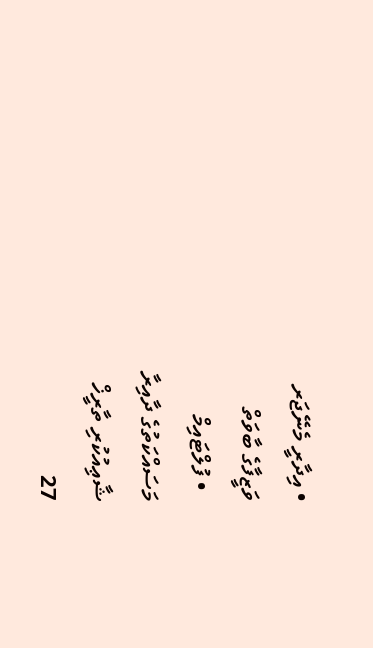• އިދާރީ މެނޭޖަރ
ވަޒީފާގެ ބާވަތް
  • ފުލްޓައިމް
މަސައްކަތުގެ ދާއިރާ
ޝާޢިއުކުރި ތާރީޚް
27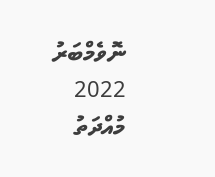ނޮވެމްބަރު 2022
މުއްދަތު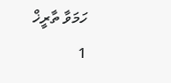ހަމަވާ ތާރީޚް
1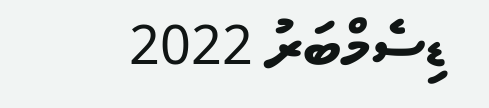ޑިސެމްބަރު 2022